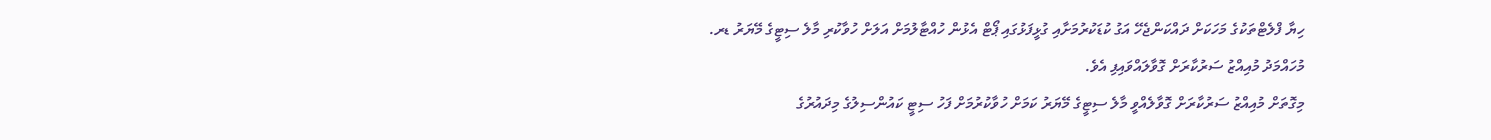ހިޔާ ފްލެޓްތަކުގެ މަހަކަށް ދައްކަންޖެހޭ އަގު ކުޑަކުރުމަށާއި ގުޅީފަޅުގައި ޕޯޓް އެޅުން ހުއްޓާލުމަށް އަލަށް ހުވާކުރި މާލެ ސިޓީގެ މޭޔަރު ޑރ. މުހައްމަދު މުއިއްޒު ސަރުކާރަށް ގޮވާލައްވައިފި އެވެ.
މިގޮތަށް މުއިއްޒު ސަރުކާރަށް ގޮވާލެއްވީ މާލެ ސިޓީގެ މޭޔަރު ކަމަށް ހުވާކުރުމަށް ފަހު ސިޓީ ކައުންސިލުގެ މިދައުރުގެ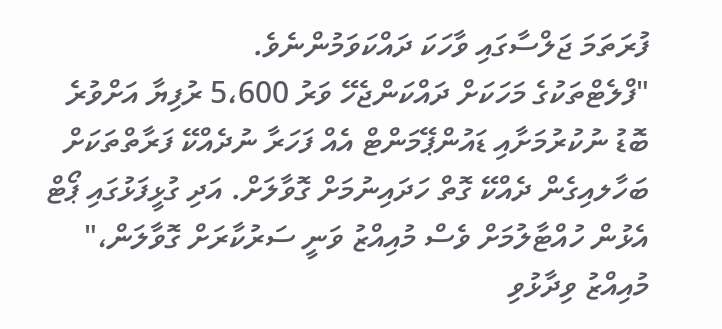ފުރަތަމަ ޖަލްސާގައި ވާހަކަ ދައްކަވަމުންނެވެ.
"ފްލެޓްތަކުގެ މަހަކަށް ދައްކަންޖެހޭ ވަރު 5،600 ރުފިޔާ އަށްވުރެ ބޮޑު ނުކުރުމަށާއި ޑައުންޕޭމަންޓް އެއް ފަހަރާ ނުދެއްކޭ ފަރާތްތަކަށް ބަހާލއިގެން ދެއްކޭ ގޮތް ހަދައިނުމަށް ގޮވާލަށް. އަދި ގުޅީފަޅުގައި ޕޯޓް އެޅުން ހުއްޓާލުމަށް ވެސް މުއިއްޒު ވަނީ ސަރުކާރަށް ގޮވާލަން،" މުއިއްޒު ވިދާޅުވި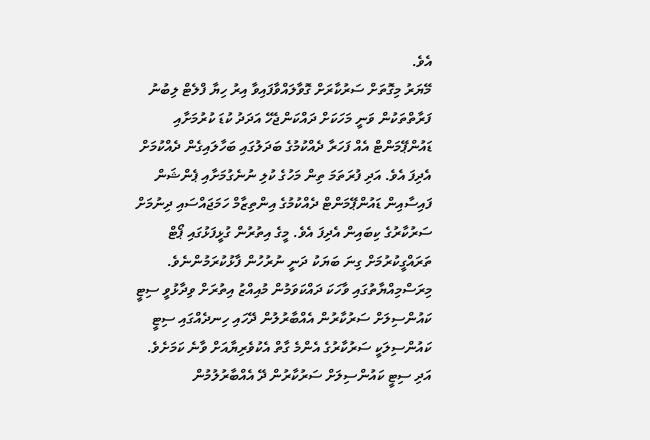އެވެ.
މޭޔަރު މިގޮތަށް ސަރުކާރަށް ގޮވާލައްވާފައިވާ އިރު ހިޔާ ފްލެޓް ލިބުނު ފަރާތްތަކުން ވަނީ މަހަކަށް ދައްކަންޖެހޭ އަދަދު ކުޑަ ކުރުމަށާއި ޑައުންޕޭމަންޓް އެއް ފަހަރާ ދެއްކުމުގެ ބަދަލުގައި ބަހާލައިގެން ދެއްކުމަށް އެދިފަ އެވެ. އަދި ފުރަތަމަ ތިން މަހުގެ ކުލި ނުނެގުމަށާއި ޕެންޝަން ފައިސާއިން ޑައުންޕޭމަންޓް ދެއްކުމުގެ އިންތިޒާމް ހަމަޖައްސައި ދިނުމަށް ސަރުކާރުގެ ކިބައިން އެދިފަ އެވެ. މީގެ އިތުރުން ގުޅީފަޅުގައި ޕޯޓް ތަރައްގީކުރުމަށް ގިނަ ބަޔަކު ދަނީ ނުރުހުން ފާޅުކުރަމުންނެވެ.
މިރަސްމިއްޔާތުގައި ވާހަކަ ދައްކަވަމުން މުއިއްޒު އިތުރަށް ވިދާޅުވީ ސިޓީ ކައުންސިލަށް ސަރުކާރުން އެއްބާރުލުން ދޭހައި ހިނދެއްގައި ސިޓީ ކައުންސިލަކީ ސަރުކާރުގެ އެންމެ ގާތް އެކުވެރިޔާއަށް ވާނެ ކަމަށެވެ. އަދި ސިޓީ ކައުންސިލަށް ސަރުކާރުން ދޭ އެއްބާރުލުމުން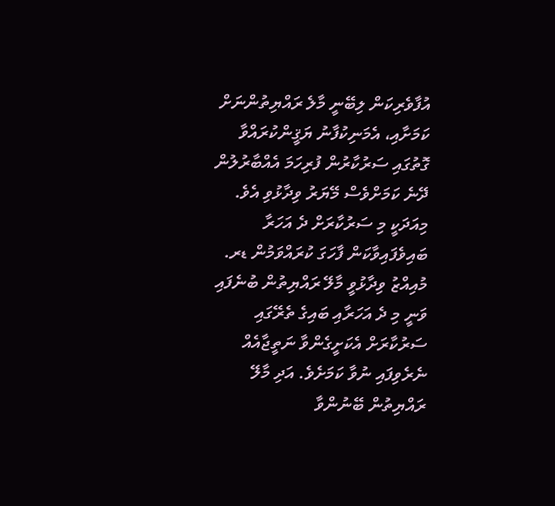އުފާވެރިކަން ލިބޭނީ މާލެ ރައްޔިތުންނަށް ކަމަށާއި، އެމަނިކުފާނު ޔަޤީންކުރައްވާ ގޮތުގައި ސަރުކާރުން ފުރިހަމަ އެއްބާރުލުން ދޭނެ ކަމަށްވެސް މޭޔަރު ވިދާޅުވި އެވެ.
މިއަދަކީ މި ސަރުކާރަށް ދެ އަހަރާ ބައިވެފައިވާކަން ފާހަގަ ކުރައްވަމުން ޑރ. މުއިއްޒު ވިދާޅުވީ މާލޭ ރައްޔިތުން ބުނެފައި ވަނީ މި ދެ އަހަރާއި ބައިގެ ތެރޭގައި ސަރުކާރަށް އެކަށީގެންވާ ނަތީޖާއެއް ނެރެވިފައި ނުވާ ކަމަށެވެ. އަދި މާލޭ ރައްޔިތުން ބޭނުންވާ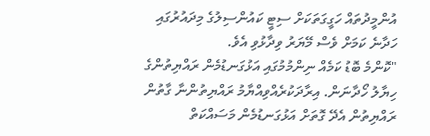އުންމީދުތައް ހަގީގަތަކަށް ސިޓީ ކައުންސިލުގެ މިދައުރުގައި ހަދާނެ ކަމަށް ވެސް މޭޔަރު ވިދާޅުވި އެވެ.
"ކޮންމެ ބޮޑު ކަމެއް ނިންމުމުގައި އަޅުގަނޑުމެން ރައްޔިތުންގެ ހިޔާލު ހޯދާނަން. އިރާދަކުރެއްވިއްޔާމު ރައްޔިތުންނާ ގާތުން ރައްޔިތުން އެދޭ ގޮތަށް އަޅުގަނޑުމެން މަސައްކަތް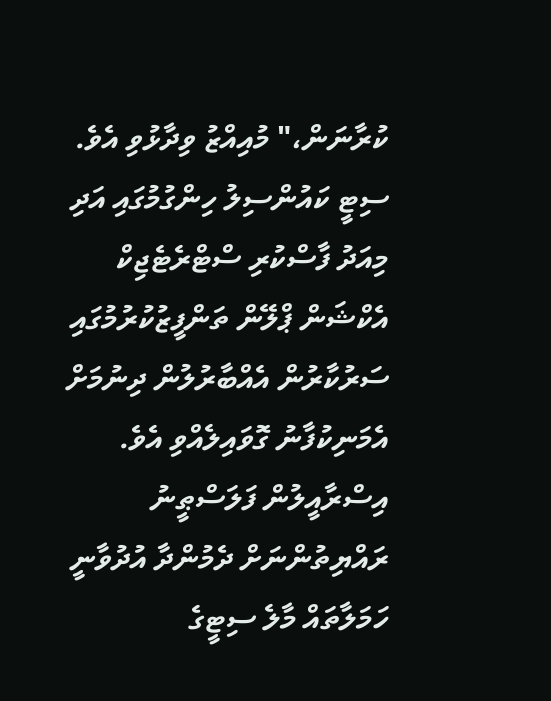ކުރާނަން،" މުއިއްޒު ވިދާޅުވި އެވެ.
ސިޓީ ކައުންސިލު ހިންގުމުގައި އަދި މިއަދު ފާސްކުރި ސްޓްރެޓެޖިކް އެކްޝަން ޕްލޭން ތަންފީޒުކުރުމުގައި ސަރުކާރުން އެއްބާރުލުން ދިނުމަށް އެމަނިކުފާނު ގޮވައިލެއްވި އެވެ.
އިސްރާއީލުން ފަލަސްޠީނު ރައްޔިތުންނަށް ދެމުންދާ އުދުވާނީ ހަމަލާތައް މާލެ ސިޓީގެ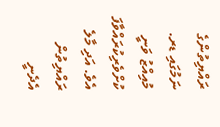ރައްޔިތުންގެ ނަމުގައި ޑރ. މުއިއްޒު ވަނީ ކުށްވެރިކުރައްވާފަ އެވެ. އަދި މާލެ ރައްޔިތުން އެދެނީ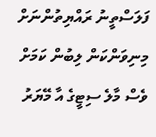ފަލަސްތީނު ރައްޔިތުންނަށް މިނިވަންކަން ލިބުން ކަމަށް ވެސް މާލެ ސިޓީގެ އާ މޭޔަރު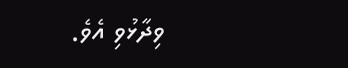ވިދާޅުވި އެވެ.